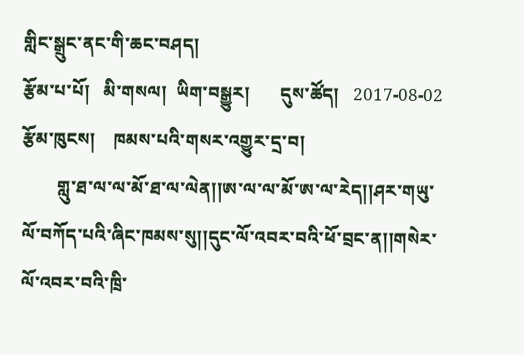གླིང་སྒྲུང་ནང་གི་ཆང་བཤད།
རྩོམ་པ་པོ།   མི་གསལ།  ཡིག་བསྒྱུར།       དུས་ཚོད།   2017-08-02   རྩོམ་ཁུངས།    ཁམས་པའི་གསར་འགྱུར་དྲ་བ།
        གླུ་ཐ་ལ་ལ་མོ་ཐ་ལ་ལེན།།ཨ་ལ་ལ་མོ་ཨ་ལ་རེད།།ཤར་གཡུ་ལོ་བཀོད་པའི་ཞིང་ཁམས་སུ།།དུང་ལོ་འབར་བའི་ཕོ་བྲང་ན།།གསེར་ལོ་འབར་བའི་ཁྲི་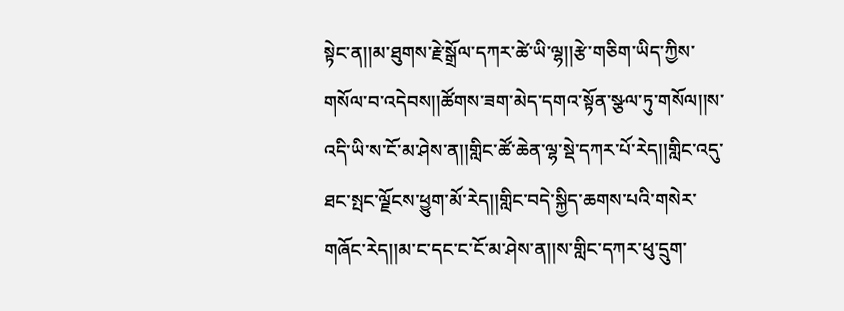སྟེང་ན།།མ་ཐུགས་རྗེ་སྒྲོལ་དཀར་ཚེ་ཡི་ལྷ།།རྩེ་གཅིག་ཡིད་ཀྱིས་གསོལ་བ་འདེབས།།ཚོགས་ཟག་མེད་དགའ་སྟོན་སྩལ་ཏུ་གསོལ།།ས་འདི་ཡི་ས་ངོ་མ་ཤེས་ན།།གླིང་ཚོ་ཆེན་ལྷ་སྡེ་དཀར་པོ་རེད།།གླིང་འདུ་ཐང་སྤང་ལྗོངས་ཕྱུག་མོ་རེད།།གླིང་བདེ་སྐྱིད་ཆགས་པའི་གསེར་གཞོང་རེད།།མ་ང་དང་ང་ངོ་མ་ཤེས་ན།།ས་གླིང་དཀར་ཕུ་དྲུག་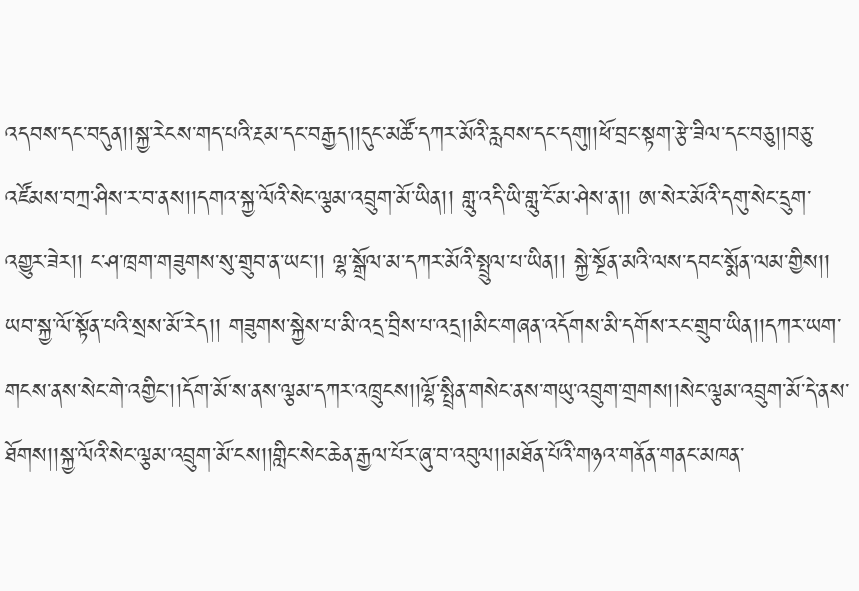འདབས་དང་བདུན།།སྐྱ་རེངས་གད་པའི་རྔམ་དང་བརྒྱད།།དུང་མཚོ་དཀར་མོའི་རླབས་དང་དགུ།།ཕོ་བྲང་སྟག་རྩེ་ཟིལ་དང་བཅུ།།བཅུ་འཛོམས་བཀྲ་ཤིས་ར་བ་ནས།།དགའ་སྐྱ་ལོའི་སེང་ལྕམ་འབྲུག་མོ་ཡིན།། གླུ་འདི་ཡི་གླུ་ངོ་མ་ཤེས་ན།། ཨ་སེར་མོའི་དགུ་སེང་དྲུག་འགྱུར་ཟེར།། ང་ཤ་ཁྲག་གཟུགས་སུ་གྲུབ་ན་ཡང་།། ལྷ་སྒྲོལ་མ་དཀར་མོའི་སྤྲུལ་པ་ཡིན།། སྐྱེ་སྔོན་མའི་ལས་དབང་སྨོན་ལམ་གྱིས།། ཡབ་སྐྱ་ལོ་སྟོན་པའི་སྲས་མོ་རེད།། གཟུགས་སྐྱེས་པ་མི་འདྲ་བྲིས་པ་འདྲ།།མིང་གཞན་འདོགས་མི་དགོས་རང་གྲུབ་ཡིན།།དཀར་ཡག་གངས་ནས་སེང་གེ་འགྱིང་།།དོག་མོ་ས་ནས་ལྕམ་དཀར་འཁྲུངས།།ལྷོ་སྤྲིན་གསེང་ནས་གཡུ་འབྲུག་གྲགས།།སེང་ལྕམ་འབྲུག་མོ་དེ་ནས་ཐོགས།།སྐྱ་ལོའི་སེང་ལྕམ་འབྲུག་མོ་ངས།།གླིང་སེང་ཆེན་རྒྱལ་པོར་ཞུ་བ་འབུལ།།མཐོན་པོའི་གཉའ་གནོན་གནང་མཁན་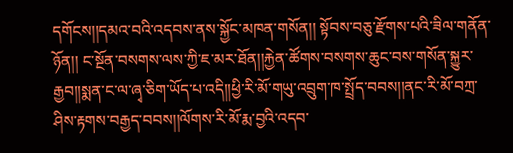དགོངས།།དམའ་བའི་འདབས་ནས་སྐྱོང་མཁན་གསོན།། སྟོབས་བཅུ་རྫོགས་པའི་ཟིལ་གནོན་ཉོན།། ང་སྔོན་བསགས་ལས་ཀྱི་ཇ་མར་ཐོན།།རྐྱེན་ཚོགས་བསགས་ཆུང་བས་གསོན་སྐྱུར་རྒྱབ།།སྨན་ང་ལ་ཞྭ་ཅིག་ཡོད་པ་འདི།།ཕྱི་རི་མོ་གཡུ་འབྲུག་ཁ་སྤྲོད་བབས།།ནང་རི་མོ་བཀྲ་ཤིས་རྟགས་བརྒྱད་བབས།།ལོགས་རི་མོ་རྨ་བྱའི་འདབ་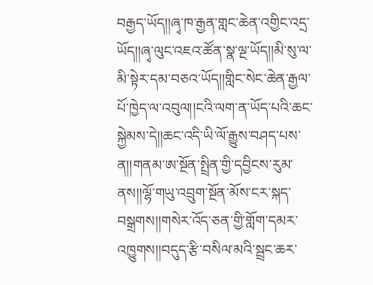བརྒྱད་ཡོད།།ཞྭ་ཁ་རྒྱན་གླང་ཆེན་འགྱིང་འདྲ་ཡོད།།ཞྭ་ལུང་འཇའ་ཚོན་སྣ་ལྔ་ཡོད།།མི་སུ་ལ་མི་སྟེར་དམ་བཅའ་ཡོད།།གླིང་སེང་ཆེན་རྒྱལ་པོ་ཁྱེད་ལ་འབུལ།།ངའི་ལག་ན་ཡོད་པའི་ཆང་སྐྱེམས་དེ།།ཆང་འདི་ཡི་ལོ་རྒྱུས་བཤད་པས་ན།།གནམ་ཨ་སྔོན་སྤྲིན་གྱི་དབྱིངས་རུམ་ནས།།ལྷོ་གཡུ་འབྲུག་སྔོན་མོས་ངར་སྐད་བསྒྲགས།།གསེར་འོད་ཅན་གྱི་གློག་དམར་འཁྱུགས།།བདུད་རྩི་བསིལ་མའི་སྦྲང་ཆར་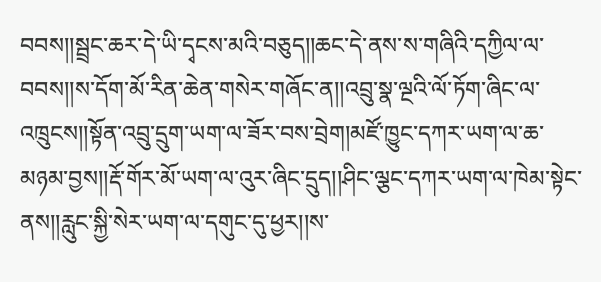བབས།།སྦྲང་ཆར་དེ་ཡི་དྭངས་མའི་བཅུད།།ཆང་དེ་ནས་ས་གཞིའི་དཀྱིལ་ལ་བབས།།ས་དོག་མོ་རིན་ཆེན་གསེར་གཞོང་ན།།འབྲུ་སྣ་ལྔའི་ལོ་ཏོག་ཞིང་ལ་འཁྲུངས།།སྟོན་འབྲུ་དྲུག་ཡག་ལ་ཟོར་བས་བྲེག།མཛོ་ཁྱུང་དཀར་ཡག་ལ་ཆ་མཉམ་བྱས།།རྡོ་གོར་མོ་ཡག་ལ་འུར་ཞིང་དྲུད།།ཤིང་ལྕང་དཀར་ཡག་ལ་ཁེམ་སྟེང་ནས།།རླུང་སྐྱི་སེར་ཡག་ལ་དགུང་དུ་ཕྱར།།ས་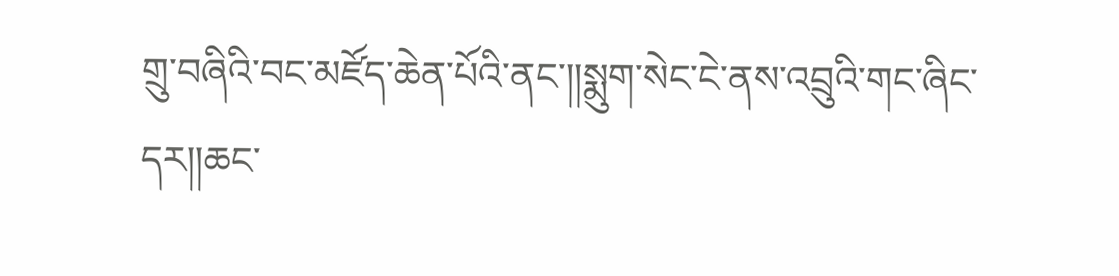གྲུ་བཞིའི་བང་མཛོད་ཆེན་པོའི་ནང་།།སྨུག་སེང་ངེ་ནས་འབྲུའི་གང་ཞིང་དར།།ཆང་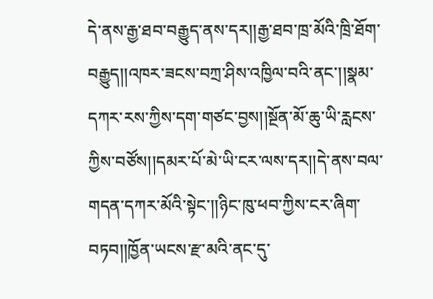དེ་ནས་རྒྱ་ཐབ་བརྒྱུད་ནས་དར།།རྒྱ་ཐབ་ཁྲ་མོའི་ཁྲི་ཐོག་བརྒྱུད།།འཁར་ཟངས་བཀྲ་ཤིས་འཁྱིལ་བའི་ནང་།།སྣམ་དཀར་རས་ཀྱིས་དག་གཙང་བྱས།།སྔོན་མོ་ཆུ་ཡི་རླངས་ཀྱིས་བཙོས།།དམར་པོ་མེ་ཡི་ངར་ལས་དར།།དེ་ནས་བལ་གདན་དཀར་མོའི་སྟེང་།།ཉིང་ཁུ་ཕབ་ཀྱིས་ངར་ཞིག་བཏབ།།ཁྱོན་ཡངས་རྫ་མའི་ནང་དུ་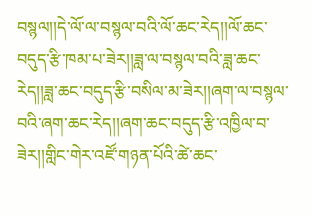བསྙལ།།དེ་ལོ་ལ་བསྙལ་བའི་ལོ་ཆང་རེད།།ལོ་ཆང་བདུད་རྩི་ཁམ་པ་ཟེར།།ཟླ་ལ་བསྙལ་བའི་ཟླ་ཆང་རེད།།ཟླ་ཆང་བདུད་རྩི་བསིལ་མ་ཟེར།།ཞག་ལ་བསྙལ་བའི་ཞག་ཆང་རེད།།ཞག་ཆང་བདུད་རྩི་འཁྱིལ་བ་ཟེར།།གླིང་གེར་འཛོ་གཉན་པོའི་ཚེ་ཆང་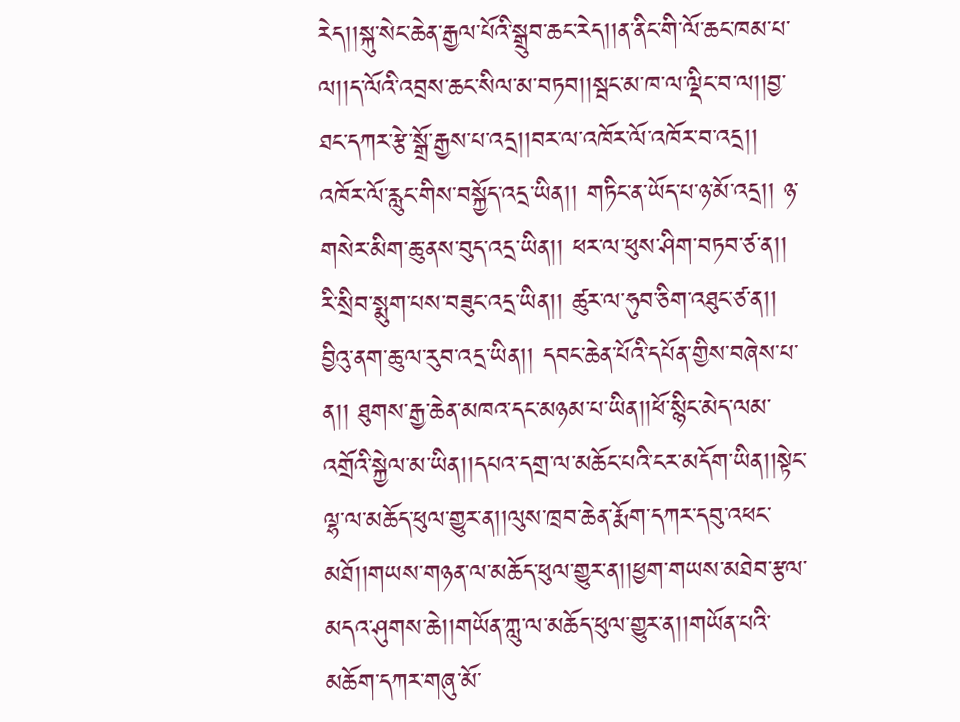རེད།།སྐུ་སེང་ཆེན་རྒྱལ་པོའི་སྒྲུབ་ཆང་རེད།།ན་ནིང་གི་ལོ་ཆང་ཁམ་པ་ལ།།ད་ལོའི་འབྲས་ཆང་སིལ་མ་བཏབ།།སྦང་མ་ཁ་ལ་ལྡིང་བ་ལ།།བྱ་ཐང་དཀར་རྩེ་སྒྲོ་རྒྱས་པ་འདྲ།།བར་ལ་འཁོར་ལོ་འཁོར་བ་འདྲ།། འཁོར་ལོ་རླུང་གིས་བསྐྱོད་འདྲ་ཡིན།། གཏིང་ན་ཡོད་པ་ཉ་མོ་འདྲ།། ཉ་གསེར་མིག་ཆུ་ནས་བུད་འདྲ་ཡིན།། ཕར་ལ་ཕུས་ཤིག་བཏབ་ཙ་ན།། རི་སྲིབ་སྨུག་པས་བཟུང་འདྲ་ཡིན།། ཚུར་ལ་ཧུབ་ཅིག་འཐུང་ཙ་ན།། བྱིའུ་ནག་ཆུ་ལ་རུབ་འདྲ་ཡིན།། དབང་ཆེན་པོའི་དཔོན་གྱིས་བཞེས་པ་ན།། ཐུགས་རྒྱ་ཆེན་མཁའ་དང་མཉམ་པ་ཡིན།།ཕོ་སྙིང་མེད་ལམ་འགྲོའི་སྐྱེལ་མ་ཡིན།།དཔའ་དགྲ་ལ་མཆོང་པའི་ངར་མདོག་ཡིན།།སྟེང་ལྷ་ལ་མཆོད་ཕུལ་གྱུར་ན།།ལུས་ཁྲབ་ཆེན་རྨོག་དཀར་དབུ་འཕང་མཐོ།།གཡས་གཉན་ལ་མཆོད་ཕུལ་གྱུར་ན།།ཕྱག་གཡས་མཐེབ་རྩལ་མདའ་ཤུགས་ཆེ།།གཡོན་ཀླུ་ལ་མཆོད་ཕུལ་གྱུར་ན།།གཡོན་པའི་མཆོག་དཀར་གཞུ་མོ་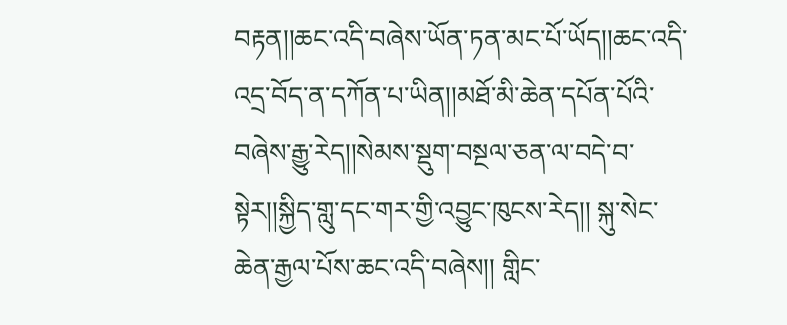བརྟན།།ཆང་འདི་བཞེས་ཡོན་ཏན་མང་པོ་ཡོད།།ཆང་འདི་འདྲ་བོད་ན་དཀོན་པ་ཡིན།།མཐོ་མི་ཆེན་དཔོན་པོའི་བཞེས་རྒྱུ་རེད།།སེམས་སྡུག་བསྔལ་ཅན་ལ་བདེ་བ་སྟེར།།སྐྱིད་གླུ་དང་གར་གྱི་འབྱུང་ཁུངས་རེད།། སྐུ་སེང་ཆེན་རྒྱལ་པོས་ཆང་འདི་བཞེས།། གླིང་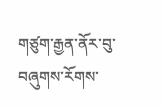གཙུག་རྒྱན་ནོར་བུ་བཞུགས་རོགས་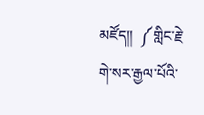མཛོད།།  ༼གླིང་རྗེ་གེ་སར་རྒྱལ་པོའི་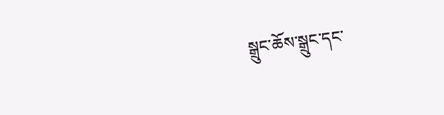སྒྲུང་ཆོས་སྒྲུང་དང་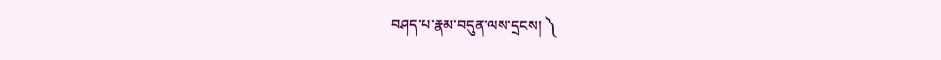བཤད་པ་རྣམ་བདུན་ལས་དྲངས། ༽